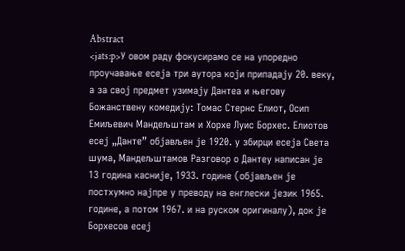Abstract
<jats:p>У овом раду фокусирамо се на упоредно проучавање есеја три аутора који припадају 20. веку, а за свој предмет узимају Дантеа и његову Божанствену комедију: Томас Стернс Елиот, Осип Емиљевич Мандељштам и Хорхе Луис Борхес. Елиотов есеј „Данте” објављен је 1920. у збирци есеја Света шума, Мандељштамов Разговор о Дантеу написан је 13 година касније, 1933. године (објављен је постхумно најпре у преводу на енглески језик 1965. године, а потом 1967. и на руском оригиналу), док је Борхесов есеј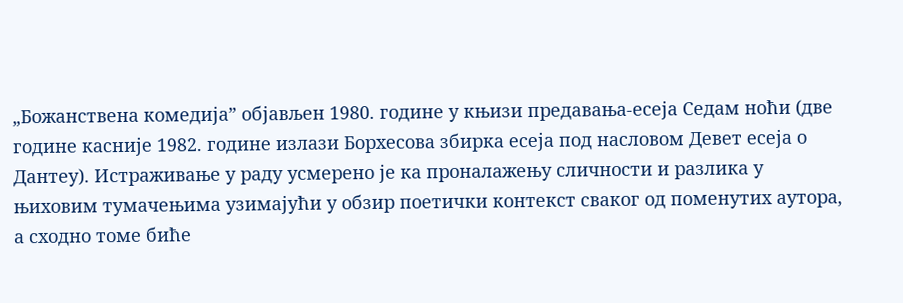„Божaнствена комедија” објављен 1980. године у књизи предавања-есеја Седам ноћи (две године касније 1982. године излази Борхесова збирка есеја под насловом Девет есеја о Дантеу). Истраживање у раду усмерено је ка проналажењу сличности и разлика у њиховим тумачењима узимајући у обзир поетички контекст сваког од поменутих аутора, а сходно томе биће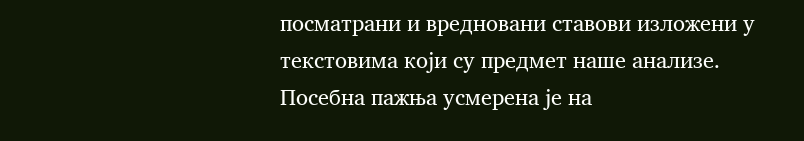посматрани и вредновани ставови изложени у текстовима који су предмет наше анализе. Посебна пажња усмерена је на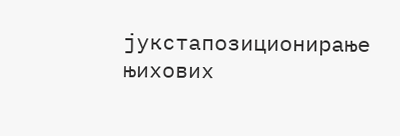јукстапозиционирање њихових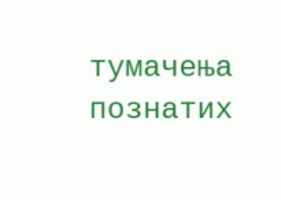тумачења познатих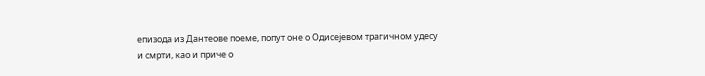епизода из Дантеове поеме, попут оне о Одисејевом трагичнoм удесу и смрти, као и приче о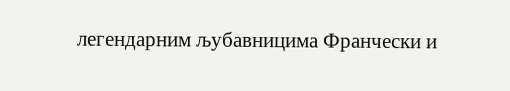легендарним љубавницима Франчески и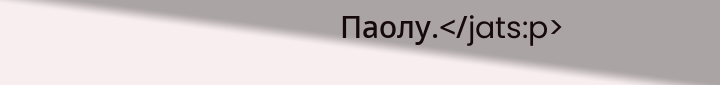Паолу.</jats:p>